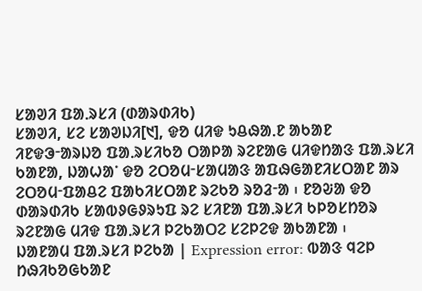ᱥᱟᱣᱤ ᱯᱟᱹᱨᱥᱤ (ᱰᱟᱨᱰᱤᱠ)
ᱥᱟᱣᱤ, ᱥᱮ ᱥᱟᱣᱡᱤ[᱑], ᱫᱚ ᱢᱤᱫ ᱩᱪᱷᱟᱹᱱ ᱟᱠᱟᱱ ᱤᱱᱫᱳᱼᱟᱨᱡᱚ ᱯᱟᱹᱨᱥᱤᱠᱚ ᱛᱟᱞᱟ ᱨᱮᱱᱟᱜ ᱢᱤᱫᱴᱟᱝ ᱯᱟᱹᱨᱥᱤ ᱠᱟᱱᱟ, ᱡᱟᱦᱟᱸ ᱫᱚ ᱮᱛᱚᱢᱼᱥᱟᱢᱟᱝ ᱟᱯᱷᱜᱟᱱᱤᱥᱛᱟᱱ ᱟᱨ ᱮᱛᱚᱢᱼᱯᱟᱪᱮ ᱯᱟᱠᱤᱥᱛᱟᱱ ᱨᱮᱠᱚ ᱨᱚᱲᱼᱟ ᱾ ᱱᱚᱶᱟ ᱫᱚ ᱰᱟᱨᱰᱤᱠ ᱥᱟᱵᱽᱜᱽᱨᱩᱯ ᱨᱮ ᱥᱤᱱᱟ ᱯᱟᱹᱨᱥᱤ ᱠᱞᱚᱥᱴᱚᱨ ᱨᱮᱱᱟᱜ ᱢᱤᱫ ᱯᱟᱹᱨᱥᱤ ᱞᱮᱠᱟᱛᱮ ᱥᱮᱞᱮᱫ ᱟᱠᱟᱱᱟ ᱾
ᱡᱟᱱᱟᱢ ᱯᱟᱹᱨᱥᱤ ᱞᱮᱠᱟ | Expression error: ᱵᱟᱝ ᱧᱮᱞ ᱴᱷᱤᱠᱚᱜᱠᱟᱱ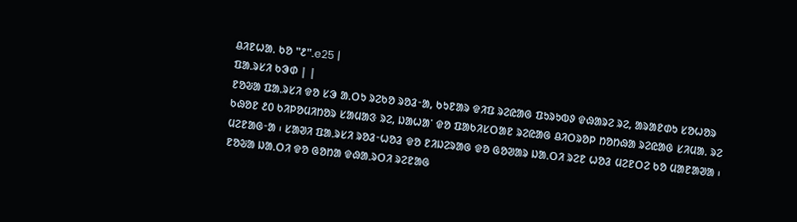ᱪᱤᱱᱦᱟᱹ ᱠᱚ "᱒".e25 |
ᱯᱟᱹᱨᱥᱤ ᱠᱳᱰ | |
ᱱᱚᱶᱟ ᱯᱟᱹᱨᱥᱤ ᱫᱚ ᱥᱳ ᱟᱹᱛᱩ ᱨᱮᱠᱚ ᱨᱚᱲᱼᱟ, ᱠᱩᱱᱟᱨ ᱫᱤᱯ ᱨᱮᱭᱟᱜ ᱯᱩᱨᱩᱵᱽ ᱫᱷᱟᱨᱮ ᱨᱮ, ᱟᱨᱟᱱᱰᱩ ᱥᱚᱦᱚᱨ ᱠᱷᱚᱱ ᱒᱐ ᱠᱤᱞᱚᱢᱤᱴᱚᱨ ᱥᱟᱢᱟᱝ ᱨᱮ, ᱡᱟᱦᱟᱸ ᱫᱚ ᱯᱟᱠᱤᱥᱛᱟᱱ ᱨᱮᱭᱟᱜ ᱪᱤᱛᱨᱚᱞ ᱴᱚᱴᱷᱟ ᱨᱮᱭᱟᱜ ᱥᱤᱢᱟᱹ ᱨᱮ ᱢᱮᱱᱟᱜᱼᱟ ᱾ ᱥᱟᱣᱤ ᱯᱟᱹᱨᱥᱤ ᱨᱚᱲᱼᱦᱚᱲ ᱫᱚ ᱱᱤᱡᱮᱨᱟᱜ ᱫᱚ ᱜᱚᱣᱟᱨ ᱡᱟᱹᱛᱤ ᱨᱮᱱ ᱦᱚᱲ ᱢᱮᱱᱛᱮ ᱠᱚ ᱢᱟᱱᱟᱣᱟ ᱾ ᱱᱚᱶᱟ ᱡᱟᱹᱛᱤ ᱫᱚ ᱜᱚᱴᱟ ᱫᱷᱟᱹᱨᱛᱤ ᱨᱮᱱᱟᱜ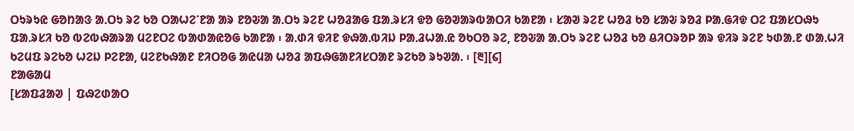ᱛᱩᱨᱩᱭ ᱜᱚᱴᱟᱝ ᱟᱹᱛᱩ ᱨᱮ ᱠᱚ ᱛᱟᱦᱮᱸᱱᱟ ᱟᱨ ᱱᱚᱶᱟ ᱟᱹᱛᱩ ᱨᱮᱱ ᱦᱚᱲᱟᱜ ᱯᱟᱹᱨᱥᱤ ᱫᱚ ᱜᱚᱣᱟᱨᱵᱟᱛᱤ ᱠᱟᱱᱟ ᱾ ᱥᱟᱣ ᱨᱮᱱ ᱦᱚᱲ ᱠᱚ ᱥᱟᱶ ᱨᱚᱲ ᱞᱟᱹᱜᱤᱫ ᱛᱮ ᱯᱟᱥᱛᱷᱩ ᱯᱟᱹᱨᱥᱤ ᱠᱚ ᱵᱮᱵᱷᱟᱨᱟ ᱢᱮᱱᱛᱮ ᱵᱟᱰᱟᱭᱚᱜ ᱠᱟᱱᱟ ᱾ ᱟᱹᱰᱤ ᱫᱤᱱ ᱫᱷᱟᱹᱵᱤᱡ ᱞᱟᱹᱲᱦᱟᱹᱭ ᱚᱠᱛᱚ ᱨᱮ, ᱱᱚᱶᱟ ᱟᱹᱛᱩ ᱨᱮᱱ ᱦᱚᱲ ᱠᱚ ᱪᱤᱛᱨᱚᱞ ᱟᱨ ᱫᱤᱨ ᱨᱮᱱ ᱩᱰᱟᱹᱱ ᱰᱟᱹᱦᱤ ᱠᱮᱢᱯ ᱨᱮᱠᱚ ᱦᱮᱡ ᱞᱮᱱᱟ, ᱢᱮᱱᱠᱷᱟᱱ ᱱᱤᱛᱚᱜ ᱟᱭᱢᱟ ᱦᱚᱲ ᱟᱯᱷᱜᱟᱱᱤᱥᱛᱟᱱ ᱨᱮᱠᱚ ᱨᱩᱣᱟ. ᱾ [᱓][᱔]
ᱱᱟᱜᱟᱢ
[ᱥᱟᱯᱲᱟᱣ | ᱯᱷᱮᱰᱟᱛ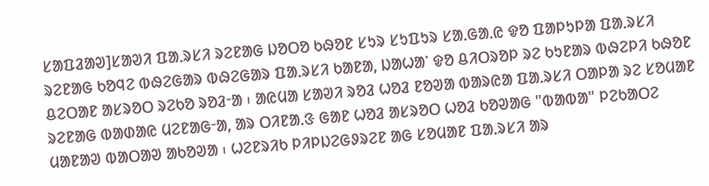ᱥᱟᱯᱲᱟᱣ]ᱥᱟᱣᱤ ᱯᱟᱹᱨᱥᱤ ᱨᱮᱱᱟᱜ ᱡᱚᱛᱚ ᱠᱷᱚᱱ ᱥᱩᱨ ᱥᱩᱯᱩᱨ ᱥᱟᱹᱜᱟᱹᱭ ᱫᱚ ᱯᱟᱞᱩᱞᱟ ᱯᱟᱹᱨᱥᱤ ᱨᱮᱱᱟᱜ ᱠᱚᱧᱮ ᱵᱷᱮᱜᱟᱨ ᱵᱷᱮᱜᱟᱨ ᱯᱟᱹᱨᱥᱤ ᱠᱟᱱᱟ, ᱡᱟᱦᱟᱸ ᱫᱚ ᱪᱤᱛᱨᱚᱞ ᱨᱮ ᱠᱩᱱᱟᱨ ᱵᱷᱮᱞᱤ ᱠᱷᱚᱱ ᱪᱮᱛᱟᱱ ᱟᱥᱨᱚᱛ ᱨᱮᱠᱚ ᱨᱚᱲᱼᱟ ᱾ ᱟᱭᱢᱟ ᱥᱟᱣᱤ ᱨᱚᱲ ᱦᱚᱲ ᱱᱚᱣᱟ ᱵᱟᱨᱭᱟ ᱯᱟᱹᱨᱥᱤ ᱛᱟᱞᱟ ᱨᱮ ᱥᱚᱢᱟᱱ ᱨᱮᱱᱟᱜ ᱵᱟᱰᱟᱭ ᱢᱮᱱᱟᱜᱼᱟ, ᱟᱨ ᱛᱤᱱᱟᱹᱝ ᱜᱟᱱ ᱦᱚᱲ ᱟᱥᱨᱚᱛ ᱦᱚᱲ ᱠᱚᱣᱟᱜ "ᱵᱟᱵᱟ" ᱞᱮᱠᱟᱛᱮ ᱢᱟᱱᱟᱣ ᱵᱟᱛᱟᱣ ᱟᱠᱚᱣᱟ ᱾ ᱦᱮᱱᱨᱤᱠ ᱞᱤᱞᱡᱮᱜᱽᱨᱮᱱ ᱟᱜ ᱥᱚᱢᱟᱱ ᱯᱟᱹᱨᱥᱤ ᱟᱨ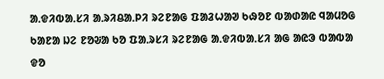ᱟᱹᱫᱤᱵᱟᱹᱥᱤ ᱟᱹᱨᱤᱪᱟᱹᱞᱤ ᱨᱮᱱᱟᱜ ᱯᱟᱲᱦᱟᱣ ᱠᱷᱚᱱ ᱵᱟᱰᱟᱭ ᱧᱟᱢᱚᱜ ᱠᱟᱱᱟ ᱡᱮ ᱱᱚᱶᱟ ᱠᱚ ᱯᱟᱹᱨᱥᱤ ᱨᱮᱱᱟᱜ ᱟᱹᱫᱤᱵᱟᱹᱥᱤ ᱟᱜ ᱟᱭᱳ ᱵᱟᱵᱟ ᱫᱚ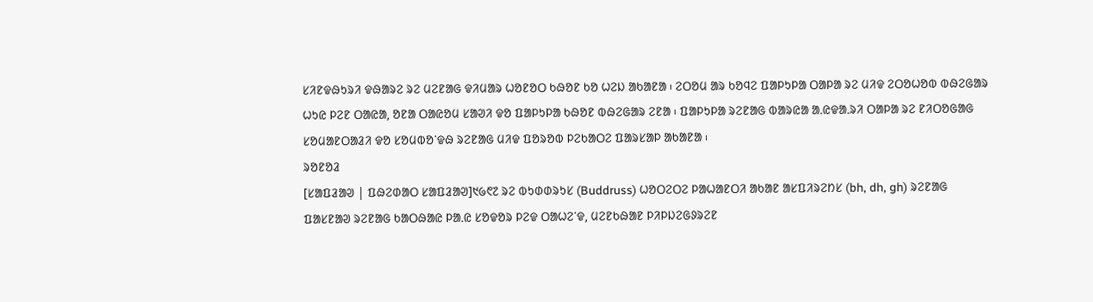ᱥᱤᱱᱫᱷᱩᱨᱤ ᱫᱷᱟᱨᱮ ᱨᱮ ᱢᱮᱱᱟᱜ ᱫᱤᱢᱟᱨ ᱦᱚᱱᱚᱛ ᱠᱷᱚᱱ ᱠᱚ ᱦᱮᱡ ᱟᱠᱟᱱᱟ ᱾ ᱮᱛᱚᱢ ᱟᱨ ᱠᱚᱧᱮ ᱯᱟᱞᱩᱞᱟ ᱛᱟᱞᱟ ᱨᱮ ᱢᱤᱫ ᱮᱛᱚᱦᱚᱵ ᱵᱷᱮᱜᱟᱨ ᱦᱩᱭ ᱞᱮᱱ ᱛᱟᱭᱟ, ᱚᱱᱟ ᱛᱟᱭᱚᱢ ᱥᱟᱣᱤ ᱫᱚ ᱯᱟᱞᱩᱞᱟ ᱠᱷᱚᱱ ᱵᱷᱮᱜᱟᱨ ᱮᱱᱟ ᱾ ᱯᱟᱞᱩᱞᱟ ᱨᱮᱱᱟᱜ ᱵᱟᱨᱭᱟ ᱟᱹᱭᱫᱟᱹᱨᱤ ᱛᱟᱞᱟ ᱨᱮ ᱱᱤᱛᱚᱜᱟᱜ ᱥᱚᱢᱟᱱᱛᱟᱲᱤ ᱫᱚ ᱥᱚᱢᱵᱚᱸᱫᱷ ᱨᱮᱱᱟᱜ ᱢᱤᱫ ᱯᱚᱨᱚᱵ ᱞᱮᱠᱟᱛᱮ ᱯᱟᱨᱥᱟᱞ ᱟᱠᱟᱱᱟ ᱾
ᱨᱚᱱᱚᱲ
[ᱥᱟᱯᱲᱟᱣ | ᱯᱷᱮᱰᱟᱛ ᱥᱟᱯᱲᱟᱣ]᱑᱙᱖᱗ ᱨᱮ ᱵᱩᱰᱰᱨᱩᱥ (Buddruss) ᱦᱚᱛᱮᱛᱮ ᱞᱟᱦᱟᱱᱛᱤ ᱟᱠᱟᱱ ᱟᱥᱯᱤᱨᱮᱴᱥ (bh, dh, gh) ᱨᱮᱱᱟᱜ ᱯᱟᱥᱱᱟᱣ ᱨᱮᱱᱟᱜ ᱠᱟᱛᱷᱟᱭ ᱞᱟᱹᱭ ᱥᱚᱫᱚᱨ ᱞᱮᱫ ᱛᱟᱦᱮᱸᱫ, ᱢᱮᱱᱠᱷᱟᱱ ᱞᱤᱞᱡᱮᱜᱽᱨᱮᱱ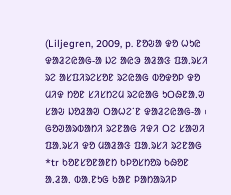(Liljegren, 2009, p. ᱱᱚᱶᱟ ᱫᱚ ᱦᱩᱭ ᱫᱟᱲᱮᱭᱟᱜ-ᱟ ᱡᱮ ᱟᱭᱳ ᱟᱲᱟᱝ ᱯᱟᱹᱨᱥᱤ ᱨᱮ ᱟᱥᱯᱤᱨᱮᱥᱚᱱ ᱨᱮᱭᱟᱜ ᱵᱚᱫᱚᱞ ᱫᱚ ᱢᱤᱫ ᱴᱚᱱ ᱥᱤᱥᱴᱮᱢ ᱨᱮᱭᱟᱜ ᱩᱛᱷᱱᱟᱹᱣ ᱥᱟᱶ ᱡᱚᱲᱟᱣ ᱛᱟᱦᱮᱸᱱ ᱫᱟᱲᱮᱭᱟᱜ-ᱟ ᱾
ᱜᱚᱣᱟᱨᱵᱟᱴᱤ ᱨᱮᱱᱟᱜ ᱤᱫᱤ ᱛᱮ ᱥᱟᱣᱤ ᱯᱟᱹᱨᱥᱤ ᱫᱚ ᱢᱟᱲᱟᱝ ᱯᱟᱹᱨᱥᱤ ᱨᱮᱱᱟᱜ *tr ᱠᱚᱱᱥᱚᱱᱟᱱᱴ ᱠᱞᱚᱥᱴᱚᱨ ᱠᱷᱚᱱ ᱟᱹᱲᱟᱹ ᱵᱟᱹᱱᱩᱜ ᱠᱟᱱ ᱞᱟᱴᱟᱨᱤᱞ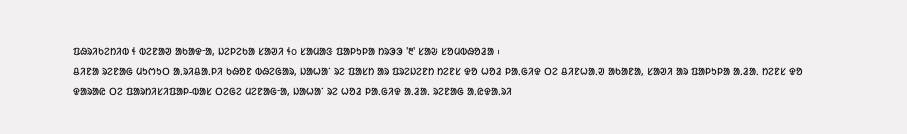ᱯᱷᱨᱤᱠᱮᱴᱤᱵ ɬ ᱵᱮᱱᱟᱣ ᱟᱠᱟᱫᱼᱟ, ᱡᱮᱞᱮᱠᱟ ᱥᱟᱣᱤ ɬo ᱥᱟᱢᱟᱝ ᱯᱟᱞᱩᱞᱟ ᱴᱨᱳᱳ '᱓' ᱥᱟᱶ ᱥᱚᱢᱵᱷᱚᱲᱟ ᱾
ᱪᱤᱱᱟ ᱨᱮᱱᱟᱜ ᱢᱩᱬᱩᱛ ᱟᱹᱨᱤᱪᱟᱹᱞᱤ ᱠᱷᱚᱱ ᱵᱷᱮᱜᱟᱨ, ᱡᱟᱦᱟᱸ ᱨᱮ ᱯᱟᱥᱴ ᱟᱨ ᱯᱨᱮᱡᱮᱱᱴ ᱴᱮᱱᱥ ᱫᱚ ᱦᱚᱲ ᱞᱟᱹᱜᱤᱫ ᱛᱮ ᱪᱤᱱᱦᱟᱹᱣ ᱟᱠᱟᱱᱟ, ᱥᱟᱣᱤ ᱟᱨ ᱯᱟᱞᱩᱞᱟ ᱟᱹᱲᱟᱹ ᱴᱮᱱᱥ ᱫᱚ ᱫᱟᱨᱟᱭ ᱛᱮ ᱯᱟᱨᱴᱤᱥᱤᱯᱟᱞ-ᱵᱟᱥ ᱛᱮᱜᱮ ᱢᱮᱱᱟᱜᱼᱟ, ᱡᱟᱦᱟᱸ ᱨᱮ ᱦᱚᱲ ᱞᱟᱹᱜᱤᱫ ᱟᱹᱲᱟᱹ ᱨᱮᱱᱟᱜ ᱟᱹᱭᱫᱟᱹᱨᱤ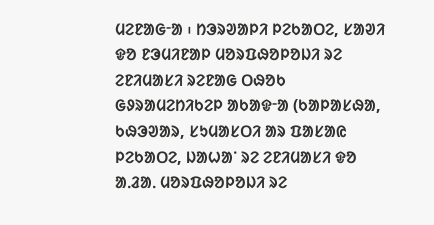ᱢᱮᱱᱟᱜᱼᱟ ᱾ ᱴᱳᱨᱣᱟᱞᱤ ᱞᱮᱠᱟᱛᱮ, ᱥᱟᱣᱤ ᱫᱚ ᱱᱳᱢᱤᱱᱟᱞ ᱢᱚᱨᱯᱷᱚᱞᱚᱡᱤ ᱨᱮ ᱮᱱᱤᱢᱟᱥᱤ ᱨᱮᱱᱟᱜ ᱛᱷᱚᱠ ᱜᱽᱨᱟᱢᱮᱴᱤᱠᱮᱞ ᱟᱠᱟᱫᱼᱟ (ᱠᱟᱞᱟᱥᱷᱟ, ᱠᱷᱳᱣᱟᱨ, ᱥᱩᱢᱟᱥᱛᱤ ᱟᱨ ᱯᱟᱥᱟᱭ ᱞᱮᱠᱟᱛᱮ, ᱡᱟᱦᱟᱸ ᱨᱮ ᱮᱱᱤᱢᱟᱥᱤ ᱫᱚ ᱟᱹᱲᱟᱹ ᱢᱚᱨᱯᱷᱚᱞᱚᱡᱤ ᱨᱮ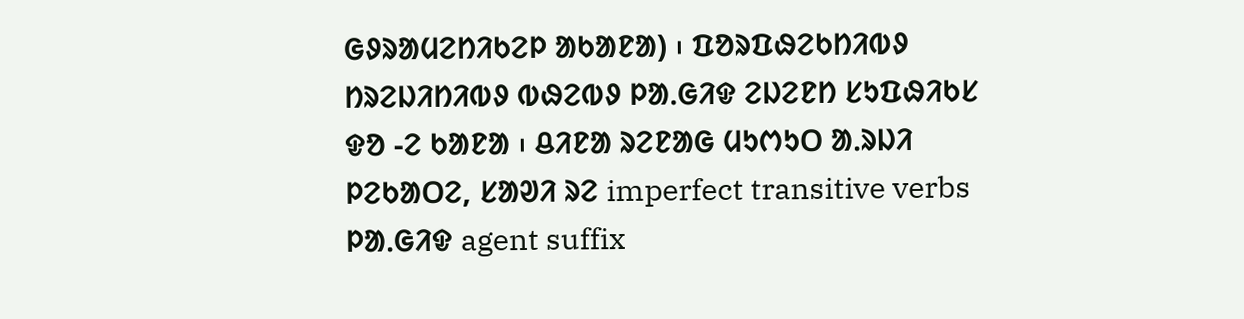ᱜᱽᱨᱟᱢᱮᱴᱤᱠᱮᱞ ᱟᱠᱟᱱᱟ) ᱾ ᱯᱚᱨᱯᱷᱮᱠᱴᱤᱵᱽ ᱴᱨᱮᱡᱤᱴᱤᱵᱽ ᱵᱷᱮᱵᱽ ᱞᱟᱹᱜᱤᱫ ᱮᱡᱮᱱᱴ ᱥᱩᱯᱷᱤᱠᱥ ᱫᱚ -ᱮ ᱠᱟᱱᱟ ᱾ ᱪᱤᱱᱟ ᱨᱮᱱᱟᱜ ᱢᱩᱬᱩᱛ ᱟᱹᱨᱡᱤ ᱞᱮᱠᱟᱛᱮ, ᱥᱟᱣᱤ ᱨᱮ imperfect transitive verbs ᱞᱟᱹᱜᱤᱫ agent suffix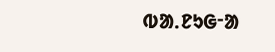ᱵᱟᱹᱱᱩᱜᱼᱟ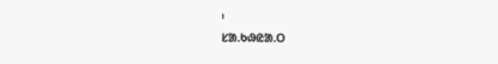᱾
ᱥᱟ.ᱠᱷᱭᱟ.ᱛ